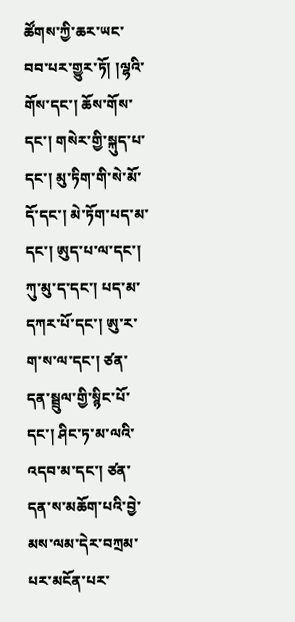ཚོགས་ཀྱི་ཆར་ཡང་བབ་པར་གྱུར་ཏོ། །ལྷའི་གོས་དང་། ཆོས་གོས་དང་། གསེར་གྱི་སྐུད་པ་དང་། མུ་ཏིག་གི་སེ་མོ་དོ་དང་། མེ་ཏོག་པད་མ་དང་། ཨུད་པ་ལ་དང་། ཀུ་མུ་ད་དང་། པད་མ་དཀར་པོ་དང་། ཨུ་ར་ག་ས་ལ་དང་། ཙན་དན་སྦྲུལ་གྱི་སྙིང་པོ་དང་། ཤིང་ཏ་མ་ལའི་འདབ་མ་དང་། ཙན་དན་ས་མཆོག་པའི་བྱེ་མས་ལམ་དེར་བཀྲམ་པར་མངོན་པར་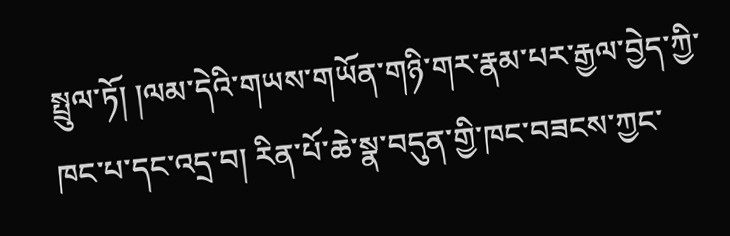སྤྲུལ་ཏོ། །ལམ་དེའི་གཡས་གཡོན་གཉི་གར་རྣམ་པར་རྒྱལ་བྱེད་ཀྱི་ཁང་པ་དང་འདྲ་བ། རིན་པོ་ཆེ་སྣ་བདུན་གྱི་ཁང་བཟངས་ཀྱང་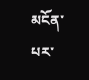མངོན་པར་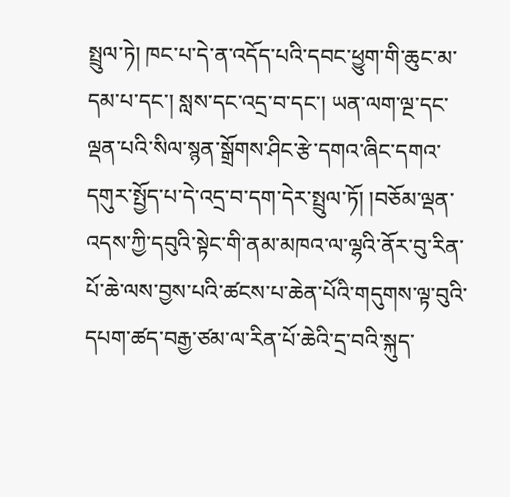སྤྲུལ་ཏེ། ཁང་པ་དེ་ན་འདོད་པའི་དབང་ཕྱུག་གི་ཆུང་མ་དམ་པ་དང་། སླས་དང་འདྲ་བ་དང་། ཡན་ལག་ལྔ་དང་ལྡན་པའི་སིལ་སྙན་སྒྲོགས་ཤིང་རྩེ་དགའ་ཞིང་དགའ་དགུར་སྤྱོད་པ་དེ་འདྲ་བ་དག་དེར་སྤྲུལ་ཏོ། །བཅོམ་ལྡན་འདས་ཀྱི་དབུའི་སྟེང་གི་ནམ་མཁའ་ལ་ལྷའི་ནོར་བུ་རིན་པོ་ཆེ་ལས་བྱས་པའི་ཚངས་པ་ཆེན་པོའི་གདུགས་ལྟ་བུའི་དཔག་ཚད་བརྒྱ་ཙམ་ལ་རིན་པོ་ཆེའི་དྲ་བའི་སྐུད་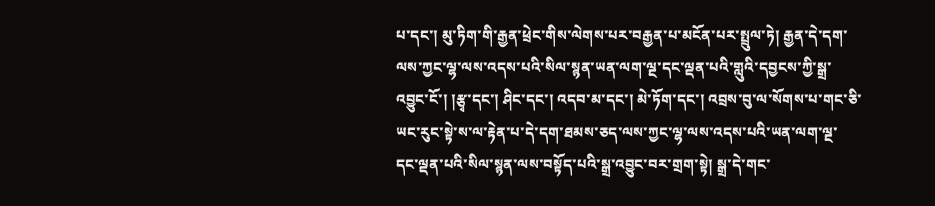པ་དང་། མུ་ཏིག་གི་རྒྱན་ཕྲེང་གིས་ལེགས་པར་བརྒྱན་པ་མངོན་པར་སྤྲུལ་ཏེ། རྒྱན་དེ་དག་ལས་ཀྱང་ལྷ་ལས་འདས་པའི་སིལ་སྙན་ཡན་ལག་ལྔ་དང་ལྡན་པའི་གླུའི་དབྱངས་ཀྱི་སྒྲ་འབྱུང་ངོ་། །རྩྭ་དང་། ཤིང་དང་། འདབ་མ་དང་། མེ་ཏོག་དང་། འབྲས་བུ་ལ་སོགས་པ་གང་ཅི་ཡང་རུང་སྟེ་ས་ལ་རྟེན་པ་དེ་དག་ཐམས་ཅད་ལས་ཀྱང་ལྷ་ལས་འདས་པའི་ཡན་ལག་ལྔ་དང་ལྡན་པའི་སིལ་སྙན་ལས་བསྟོད་པའི་སྒྲ་འབྱུང་བར་གྲག་སྟེ། སྒྲ་དེ་གང་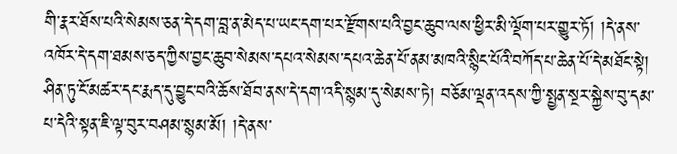གི་རྣར་ཐོས་པའི་སེམས་ཅན་དེ་དག་བླ་ན་མེད་པ་ཡང་དག་པར་རྫོགས་པའི་བྱང་ཆུབ་ལས་ཕྱིར་མི་ལྡོག་པར་གྱུར་ཏོ། །དེ་ནས་འཁོར་དེ་དག་ཐམས་ཅད་ཀྱིས་བྱང་ཆུབ་སེམས་དཔའ་སེམས་དཔའ་ཆེན་པོ་ནམ་མཁའི་སྙིང་པོའི་བཀོད་པ་ཆེན་པོ་དེ་མཐོང་སྟེ། ཤིན་ཏུ་ངོ་མཚར་དང་རྨད་དུ་བྱུང་བའི་ཆོས་ཐོབ་ནས་དེ་དག་འདི་སྙམ་དུ་སེམས་ཏེ། བཅོམ་ལྡན་འདས་ཀྱི་སྤྱན་སྔར་སྐྱེས་བུ་དམ་པ་དེའི་སྟན་ཇི་ལྟ་བུར་བཤམ་སྙམ་མོ། །དེ་ནས་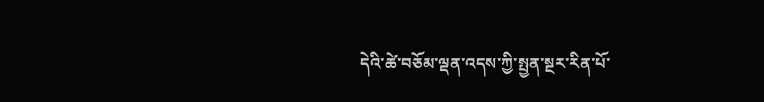དེའི་ཚེ་བཅོམ་ལྡན་འདས་ཀྱི་སྤྱན་སྔར་རིན་པོ་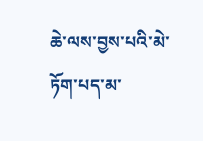ཆེ་ལས་བྱས་པའི་མེ་ཏོག་པད་མ་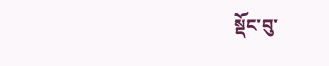སྡོང་བུ་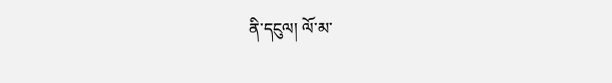ནི་དངུལ། ལོ་མ་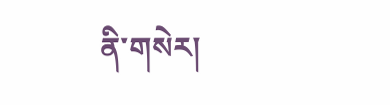ནི་གསེར།